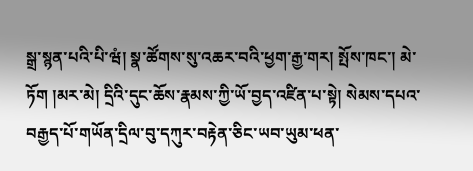སྒྲ་སྙན་པའི་པི་ཝཾ། སྣ་ཚོགས་སུ་འཆར་བའི་ཕྱག་རྒྱ་གར། སྤོས་ཁང་། མེ་ཏོག །མར་མེ། དྲིའི་དུང་ཆོས་རྣམས་ཀྱི་ཡོ་བྱད་འཛིན་པ་སྟེ། སེམས་དཔའ་བརྒྱད་པོ་གཡོན་དྲིལ་བུ་དཀུར་བརྟེན་ཅིང་ཡབ་ཡུམ་ཕན་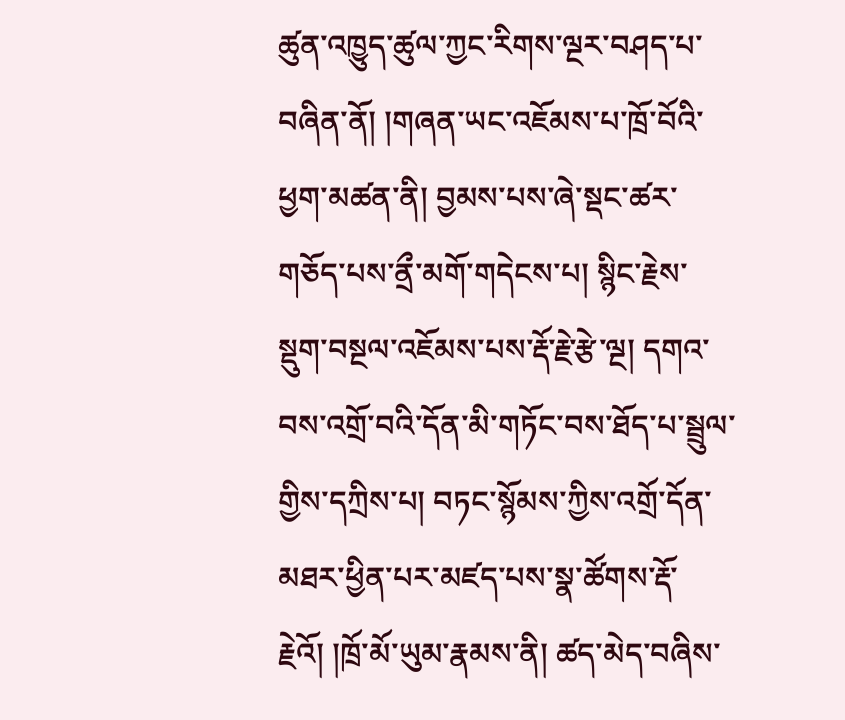ཚུན་འཁྱུད་ཚུལ་ཀྱང་རིགས་ལྔར་བཤད་པ་བཞིན་ནོ། །གཞན་ཡང་འཇོམས་པ་ཁྲོ་བོའི་ཕྱག་མཚན་ནི། བྱམས་པས་ཞེ་སྡང་ཚར་གཅོད་པས་ནྲྀ་མགོ་གདེངས་པ། སྙིང་རྗེས་སྡུག་བསྔལ་འཇོམས་པས་རྡོ་རྗེ་རྩེ་ལྔ། དགའ་བས་འགྲོ་བའི་དོན་མི་གཏོང་བས་ཐོད་པ་སྦྲུལ་གྱིས་དཀྲིས་པ། བཏང་སྙོམས་ཀྱིས་འགྲོ་དོན་མཐར་ཕྱིན་པར་མཛད་པས་སྣ་ཚོགས་རྡོ་རྗེའོ། །ཁྲོ་མོ་ཡུམ་རྣམས་ནི། ཚད་མེད་བཞིས་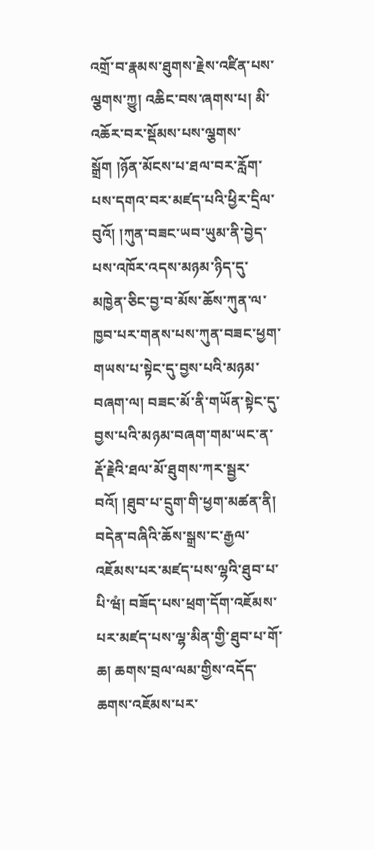འགྲོ་བ་རྣམས་ཐུགས་རྗེས་འཛིན་པས་ལྕགས་ཀྱུ། འཆིང་བས་ཞགས་པ། མི་འཆོར་བར་སྡོམས་པས་ལྕགས་སྒྲོག །ཉོན་མོངས་པ་ཐལ་བར་རློག་པས་དགའ་བར་མཛད་པའི་ཕྱིར་དྲིལ་བུའོ། །ཀུན་བཟང་ཡབ་ཡུམ་ནི་བྱེད་པས་འཁོར་འདས་མཉམ་ཉིད་དུ་མཁྱེན་ཅིང་བྱ་བ་མོས་ཆོས་ཀུན་ལ་ཁྱབ་པར་གནས་པས་ཀུན་བཟང་ཕྱག་གཡས་པ་སྟེང་དུ་བྱས་པའི་མཉམ་བཞག་ལ། བཟང་མོ་ནི་གཡོན་སྟེང་དུ་བྱས་པའི་མཉམ་བཞག་གམ་ཡང་ན་རྡོ་རྗེའི་ཐལ་མོ་ཐུགས་ཀར་སྦྱར་བའོ། །ཐུབ་པ་དྲུག་གི་ཕྱག་མཚན་ནི། བདེན་བཞིའི་ཆོས་སྒྲས་ང་རྒྱལ་འཇོམས་པར་མཛད་པས་ལྷའི་ཐུབ་པ་པི་ཝཾ། བཟོད་པས་ཕྲག་དོག་འཇོམས་པར་མཛད་པས་ལྷ་མིན་གྱི་ཐུབ་པ་གོ་ཆ། ཆགས་བྲལ་ལམ་གྱིས་འདོད་ཆགས་འཇོམས་པར་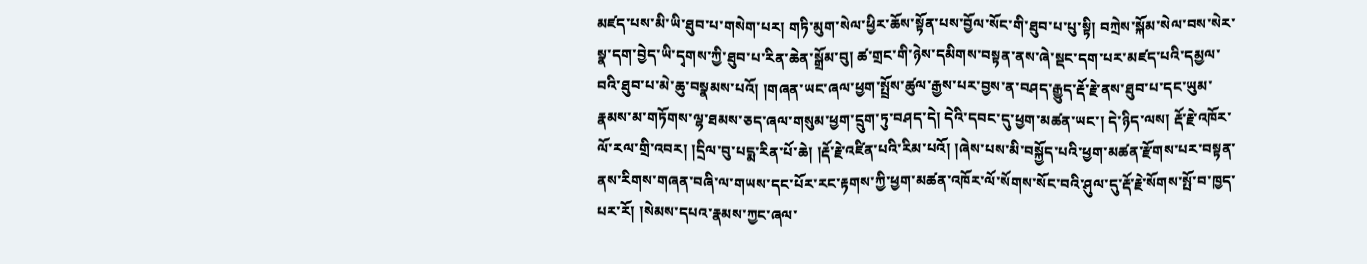མཛད་པས་མི་ཡི་ཐུབ་པ་གསེག་པར། གཏི་མུག་སེལ་ཕྱིར་ཆོས་སྟོན་པས་བྱོལ་སོང་གི་ཐུབ་པ་པུ་སྟི། བཀྲེས་སྐོམ་སེལ་བས་སེར་སྣ་དག་བྱེད་ཡི་དྭགས་ཀྱི་ཐུབ་པ་རིན་ཆེན་སྒྲོམ་བུ། ཚ་གྲང་གི་ཉེས་དམིགས་བསྟན་ནས་ཞེ་སྡང་དག་པར་མཛད་པའི་དམྱལ་བའི་ཐུབ་པ་མེ་ཆུ་བསྣམས་པའོ། །གཞན་ཡང་ཞལ་ཕྱག་སྤྲོས་ཚུལ་རྒྱས་པར་བྱས་ན་བཤད་རྒྱུད་རྡོ་རྗེ་ནས་ཐུབ་པ་དང་ཡུམ་རྣམས་མ་གཏོགས་ལྷ་ཐམས་ཅད་ཞལ་གསུམ་ཕྱག་དྲུག་ཏུ་བཤད་དེ། དེའི་དབང་དུ་ཕྱག་མཚན་ཡང་། དེ་ཉིད་ལས། རྡོ་རྗེ་འཁོར་ལོ་རལ་གྲི་འབར། །དྲིལ་བུ་པདྨ་རིན་པོ་ཆེ། །རྡོ་རྗེ་འཛིན་པའི་རིམ་པའོ། །ཞེས་པས་མི་བསྐྱོད་པའི་ཕྱག་མཚན་རྫོགས་པར་བསྟན་ནས་རིགས་གཞན་བཞི་ལ་གཡས་དང་པོར་རང་རྟགས་ཀྱི་ཕྱག་མཚན་འཁོར་ལོ་སོགས་སོང་བའི་ཤུལ་དུ་རྡོ་རྗེ་སོགས་སྤོ་བ་ཁྱད་པར་རོ། །སེམས་དཔའ་རྣམས་ཀྱང་ཞལ་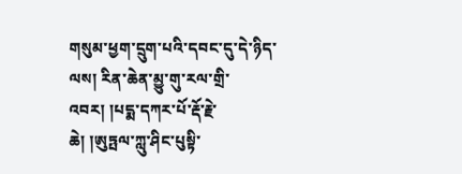གསུམ་ཕྱག་དྲུག་པའི་དབང་དུ་དེ་ཉིད་ལས། རིན་ཆེན་མྱུ་གུ་རལ་གྲི་འབར། །པདྨ་དཀར་པོ་རྡོ་རྗེ་ཆེ། །ཨུཏྤལ་ཀླུ་ཤིང་པུསྟི་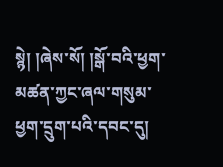སྙེ། །ཞེས་སོ། །སྒོ་བའི་ཕྱག་མཚན་ཀྱང་ཞལ་གསུམ་ཕྱག་དྲུག་པའི་དབང་དུ།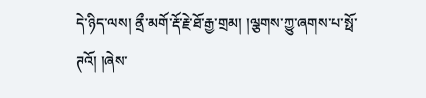དེ་ཉིད་ལས། ནྲྀ་མགོ་རྡོ་རྗེ་ཐོ་རྒྱ་གྲམ། །ལྕགས་ཀྱུ་ཞགས་པ་སྥོ་ཊའོ། །ཞེས་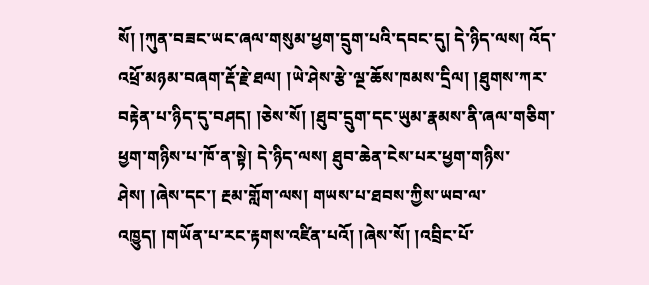སོ། །ཀུན་བཟང་ཡང་ཞལ་གསུམ་ཕྱག་དྲུག་པའི་དབང་དུ། དེ་ཉིད་ལས། འོད་འཕྲོ་མཉམ་བཞག་རྡོ་རྗེ་ཐལ། །ཡེ་ཤེས་རྩེ་ལྔ་ཆོས་ཁམས་དྲིལ། །ཐུགས་ཀར་བརྟེན་པ་ཉིད་དུ་བཤད། །ཅེས་སོ། །ཐུབ་དྲུག་དང་ཡུམ་རྣམས་ནི་ཞལ་གཅིག་ཕྱག་གཉིས་པ་ཁོ་ན་སྟེ། དེ་ཉིད་ལས། ཐུབ་ཆེན་ངེས་པར་ཕྱག་གཉིས་ཤེས། །ཞེས་དང་། རྔམ་གློག་ལས། གཡས་པ་ཐབས་ཀྱིས་ཡབ་ལ་འཁྱུད། །གཡོན་པ་རང་རྟགས་འཛིན་པའོ། །ཞེས་སོ། །འབྲིང་པོ་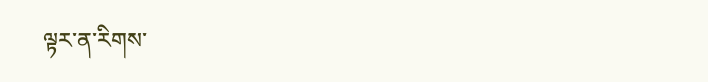ལྟར་ན་རིགས་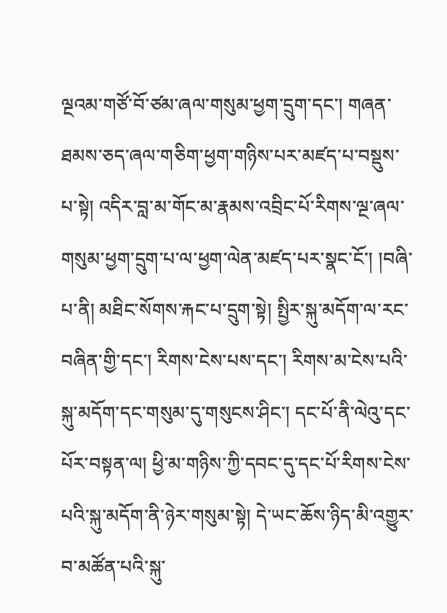ལྔའམ་གཙོ་བོ་ཙམ་ཞལ་གསུམ་ཕྱག་དྲུག་དང་། གཞན་ཐམས་ཅད་ཞལ་གཅིག་ཕྱག་གཉིས་པར་མཛད་པ་བསྡུས་པ་སྟེ། འདིར་བླ་མ་གོང་མ་རྣམས་འབྲིང་པོ་རིགས་ལྔ་ཞལ་གསུམ་ཕྱག་དྲུག་པ་ལ་ཕྱག་ལེན་མཛད་པར་སྣང་ངོ་། །བཞི་པ་ནི། མཐིང་སོགས་རྐང་པ་དྲུག་སྟེ། སྤྱིར་སྐུ་མདོག་ལ་རང་བཞིན་གྱི་དང་། རིགས་ངེས་པས་དང་། རིགས་མ་ངེས་པའི་སྐུ་མདོག་དང་གསུམ་དུ་གསུངས་ཤིང་། དང་པོ་ནི་ལེའུ་དང་པོར་བསྟན་ལ། ཕྱི་མ་གཉིས་ཀྱི་དབང་དུ་དང་པོ་རིགས་ངེས་པའི་སྐུ་མདོག་ནི་ཉེར་གསུམ་སྟེ། དེ་ཡང་ཆོས་ཉིད་མི་འགྱུར་བ་མཚོན་པའི་སྐུ་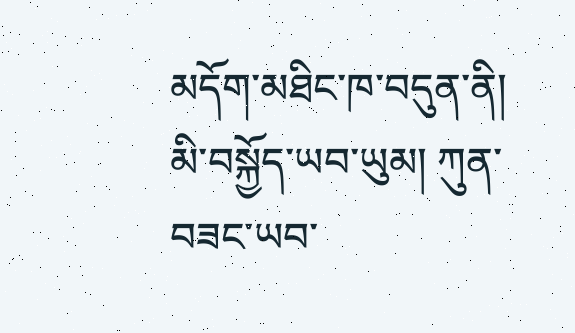མདོག་མཐིང་ཁ་བདུན་ནི། མི་བསྐྱོད་ཡབ་ཡུམ། ཀུན་བཟང་ཡབ་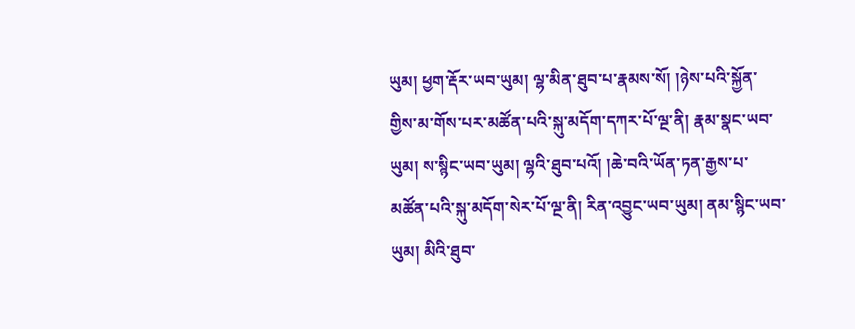ཡུམ། ཕྱག་རྡོར་ཡབ་ཡུམ། ལྷ་མིན་ཐུབ་པ་རྣམས་སོ། །ཉེས་པའི་སྐྱོན་གྱིས་མ་གོས་པར་མཚོན་པའི་སྐུ་མདོག་དཀར་པོ་ལྔ་ནི། རྣམ་སྣང་ཡབ་ཡུམ། ས་སྙིང་ཡབ་ཡུམ། ལྷའི་ཐུབ་པའོ། །ཆེ་བའི་ཡོན་ཏན་རྒྱས་པ་མཚོན་པའི་སྐུ་མདོག་སེར་པོ་ལྔ་ནི། རིན་འབྱུང་ཡབ་ཡུམ། ནམ་སྙིང་ཡབ་ཡུམ། མིའི་ཐུབ་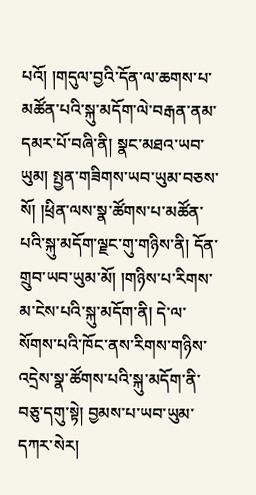པའོ། །གདུལ་བྱའི་དོན་ལ་ཆགས་པ་མཚོན་པའི་སྐུ་མདོག་ལེ་བརྒན་ནམ་དམར་པོ་བཞི་ནི། སྣང་མཐའ་ཡབ་ཡུམ། སྤྱན་གཟིགས་ཡབ་ཡུམ་བཅས་སོ། །ཕྲིན་ལས་སྣ་ཚོགས་པ་མཚོན་པའི་སྐུ་མདོག་ལྗང་གུ་གཉིས་ནི། དོན་གྲུབ་ཡབ་ཡུམ་མོ། །གཉིས་པ་རིགས་མ་ངེས་པའི་སྐུ་མདོག་ནི། དེ་ལ་སོགས་པའི་ཁོང་ནས་རིགས་གཉིས་འདྲེས་སྣ་ཚོགས་པའི་སྐུ་མདོག་ནི་བཅུ་དགུ་སྟེ། བྱམས་པ་ཡབ་ཡུམ་དཀར་སེར།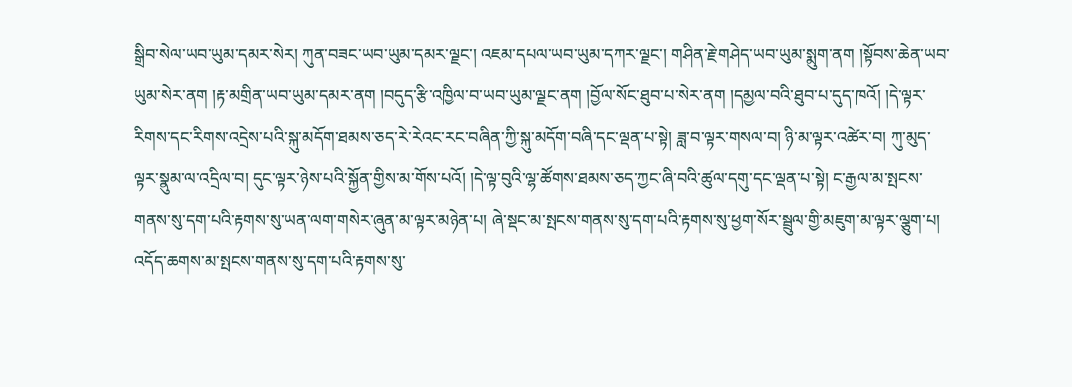སྒྲིབ་སེལ་ཡབ་ཡུམ་དམར་སེར། ཀུན་བཟང་ཡབ་ཡུམ་དམར་ལྗང་། འཇམ་དཔལ་ཡབ་ཡུམ་དཀར་ལྗང་། གཤིན་རྗེ་གཤེད་ཡབ་ཡུམ་སྨུག་ནག །སྟོབས་ཆེན་ཡབ་ཡུམ་སེར་ནག །རྟ་མགྲིན་ཡབ་ཡུམ་དམར་ནག །བདུད་རྩི་འཁྱིལ་བ་ཡབ་ཡུམ་ལྗང་ནག །བྱོལ་སོང་ཐུབ་པ་སེར་ནག །དམྱལ་བའི་ཐུབ་པ་དུད་ཁའོ། །དེ་ལྟར་རིགས་དང་རིགས་འདྲེས་པའི་སྐུ་མདོག་ཐམས་ཅད་རེ་རེའང་རང་བཞིན་ཀྱི་སྐུ་མདོག་བཞི་དང་ལྡན་པ་སྟེ། ཟླ་བ་ལྟར་གསལ་བ། ཉི་མ་ལྟར་འཚེར་བ། ཀུ་མུད་ལྟར་སྣུམ་ལ་འདྲིལ་བ། དུང་ལྟར་ཉེས་པའི་སྐྱོན་གྱིས་མ་གོས་པའོ། །དེ་ལྟ་བུའི་ལྷ་ཚོགས་ཐམས་ཅད་ཀྱང་ཞི་བའི་ཚུལ་དགུ་དང་ལྡན་པ་སྟེ། ང་རྒྱལ་མ་སྤངས་གནས་སུ་དག་པའི་རྟགས་སུ་ཡན་ལག་གསེར་ཞུན་མ་ལྟར་མཉེན་པ། ཞེ་སྡང་མ་སྤངས་གནས་སུ་དག་པའི་རྟགས་སུ་ཕྱག་སོར་སྦྲུལ་གྱི་མཇུག་མ་ལྟར་ལྕུག་པ། འདོད་ཆགས་མ་སྤངས་གནས་སུ་དག་པའི་རྟགས་སུ་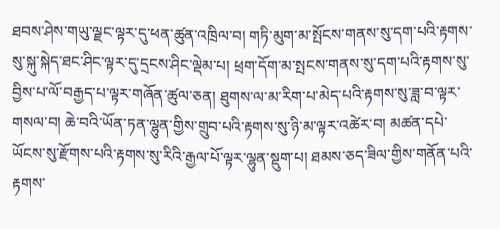ཐབས་ཤེས་གཡུ་ལྗང་ལྟར་དུ་ཕན་ཚུན་འཁྲིལ་བ། གཏི་མུག་མ་སྤོངས་གནས་སུ་དག་པའི་རྟགས་སུ་སྐུ་སྐེད་ཐང་ཤིང་ལྟར་དུ་དྲངས་ཤིང་ལྡེམ་པ། ཕྲག་དོག་མ་སྤངས་གནས་སུ་དག་པའི་རྟགས་སུ་བྱིས་པ་ལོ་བརྒྱད་པ་ལྟར་གཞོན་ཚུལ་ཅན། ཐུགས་ལ་མ་རིག་པ་མེད་པའི་རྟགས་སུ་ཟླ་བ་ལྟར་གསལ་བ། ཆེ་བའི་ཡོན་ཏན་ལྷུན་གྱིས་གྲུབ་པའི་རྟགས་སུ་ཉི་མ་ལྟར་འཚེར་བ། མཚན་དཔེ་ཡོངས་སུ་རྫོགས་པའི་རྟགས་སུ་རིའི་རྒྱལ་པོ་ལྟར་ལྷུན་སྡུག་པ། ཐམས་ཅད་ཟིལ་གྱིས་གནོན་པའི་རྟགས་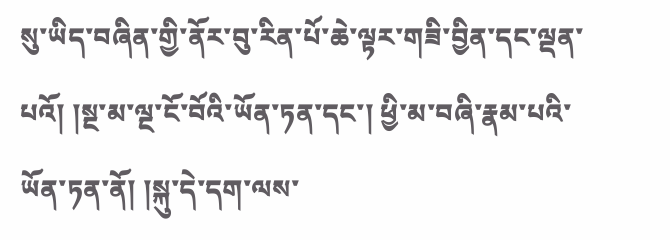སུ་ཡིད་བཞིན་གྱི་ནོར་བུ་རིན་པོ་ཆེ་ལྟར་གཟི་བྱིན་དང་ལྡན་པའོ། །སྔ་མ་ལྔ་ངོ་བོའི་ཡོན་ཏན་དང་། ཕྱི་མ་བཞི་རྣམ་པའི་ཡོན་ཏན་ནོ། །སྐུ་དེ་དག་ལས་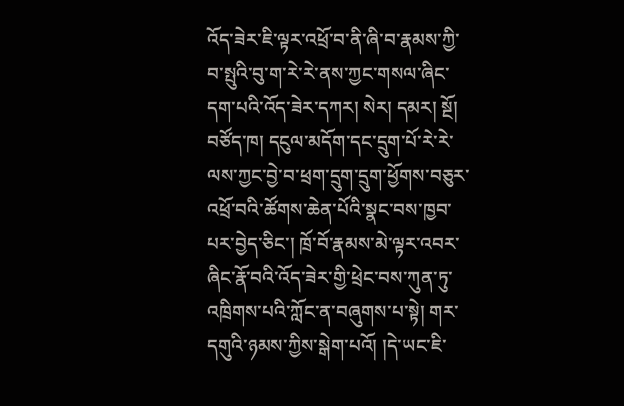འོད་ཟེར་ཇི་ལྟར་འཕྲོ་བ་ནི་ཞི་བ་རྣམས་ཀྱི་བ་སྤུའི་བུ་ག་རེ་རེ་ནས་ཀྱང་གསལ་ཞིང་དག་པའི་འོད་ཟེར་དཀར། སེར། དམར། སྔོ། བཙོད་ཁ། དངུལ་མདོག་དང་དྲུག་པོ་རེ་རེ་ལས་ཀྱང་བྱེ་བ་ཕྲག་དྲུག་དྲུག་ཕྱོགས་བཅུར་འཕྲོ་བའི་ཚོགས་ཆེན་པོའི་སྣང་བས་ཁྱབ་པར་བྱེད་ཅིང་། ཁྲོ་བོ་རྣམས་མེ་ལྟར་འབར་ཞིང་རྣོ་བའི་འོད་ཟེར་གྱི་ཕྲེང་བས་ཀུན་ཏུ་འཁྲིགས་པའི་ཀློང་ན་བཞུགས་པ་སྟེ། གར་དགུའི་ཉམས་ཀྱིས་སྒེག་པའོ། །དེ་ཡང་ཇི་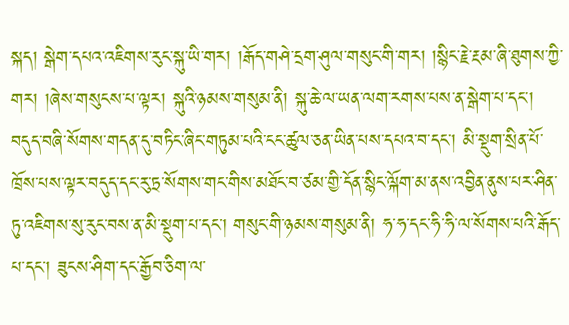སྐད། སྒེག་དཔའ་འཇིགས་རུང་སྐུ་ཡི་གར། །རྒོད་གཤེ་དྲག་ཤུལ་གསུང་གི་གར། །སྙིང་རྗེ་རྔམ་ཞི་ཐུགས་ཀྱི་གར། །ཞེས་གསུངས་པ་ལྟར། སྐུའི་ཉམས་གསུམ་ནི། སྐུ་ཆེ་ལ་ཡན་ལག་རགས་པས་ན་སྒེག་པ་དང་། བདུད་བཞི་སོགས་གདན་དུ་བཏིང་ཞིང་གཏུམ་པའི་ངང་ཚུལ་ཅན་ཡིན་པས་དཔའ་བ་དང་། མི་སྡུག་སྲིན་པོ་ཁྲོས་པས་ལྟར་བདུད་དང་རུ་ཏྲ་སོགས་གང་གིས་མཐོང་བ་ཙམ་གྱི་དོན་སྙིང་ལྐོག་མ་ནས་འབྱིན་ནུས་པར་ཤིན་ཏུ་འཇིགས་སུ་རུང་བས་ན་མི་སྡུག་པ་དང་། གསུང་གི་ཉམས་གསུམ་ནི། ཧ་ཧ་དང་ཧི་ཧི་ལ་སོགས་པའི་རྒོད་པ་དང་། ཟུངས་ཤིག་དང་རྒྱོབ་ཅིག་ལ་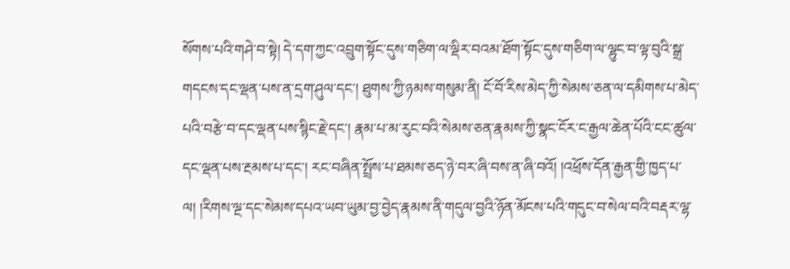སོགས་པའི་གཤེ་བ་སྟེ། དེ་དག་ཀྱང་འབྲུག་སྟོང་དུས་གཅིག་ལ་ལྡིར་བའམ་ཐོག་སྟོང་དུས་གཅིག་ལ་ལྷུང་བ་ལྟ་བུའི་སྒྲ་གདངས་དང་ལྡན་པས་ན་དྲག་ཤུལ་དང་། ཐུགས་ཀྱི་ཉམས་གསུམ་ནི། ངོ་བོ་རིས་མེད་ཀྱི་སེམས་ཅན་ལ་དམིགས་པ་མེད་པའི་བརྩེ་བ་དང་ལྡན་པས་སྙིང་རྗེ་དང་། རྣམ་པ་མ་རུང་བའི་སེམས་ཅན་རྣམས་ཀྱི་སྣང་ངོར་ང་རྒྱལ་ཆེན་པོའི་ངང་ཚུལ་དང་ལྡན་པས་རྔམས་པ་དང་། རང་བཞིན་སྤྲོས་པ་ཐམས་ཅད་ཉེ་བར་ཞི་བས་ན་ཞི་བའོ། །འཕྲོས་དོན་རྒྱན་གྱི་ཁྱད་པ་ལ། །རིགས་ལྔ་དང་སེམས་དཔའ་ཡབ་ཡུམ་བྱ་བྱེད་རྣམས་ནི་གདུལ་བྱའི་ཉོན་མོངས་པའི་གདུང་བ་སེལ་བའི་བརྡར་ལྷ་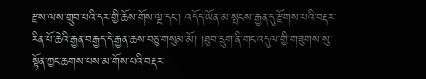རྫས་ལས་གྲུབ་པའི་དར་གྱི་ཆོས་གོས་ལྔ་དང་། འདོད་ཡོན་མ་སྤངས་རྒྱན་དུ་རྫོགས་པའི་བརྡར་རིན་པོ་ཆེའི་རྒྱན་བརྒྱད་དེ་རྒྱན་ཆས་བཅུ་གསུམ་མོ། །ཐུབ་དྲུག་ནི་གང་འདུལ་གྱི་གཟུགས་སུ་སྟོན་ཀྱང་ཆགས་པས་མ་གོས་པའི་བརྡར་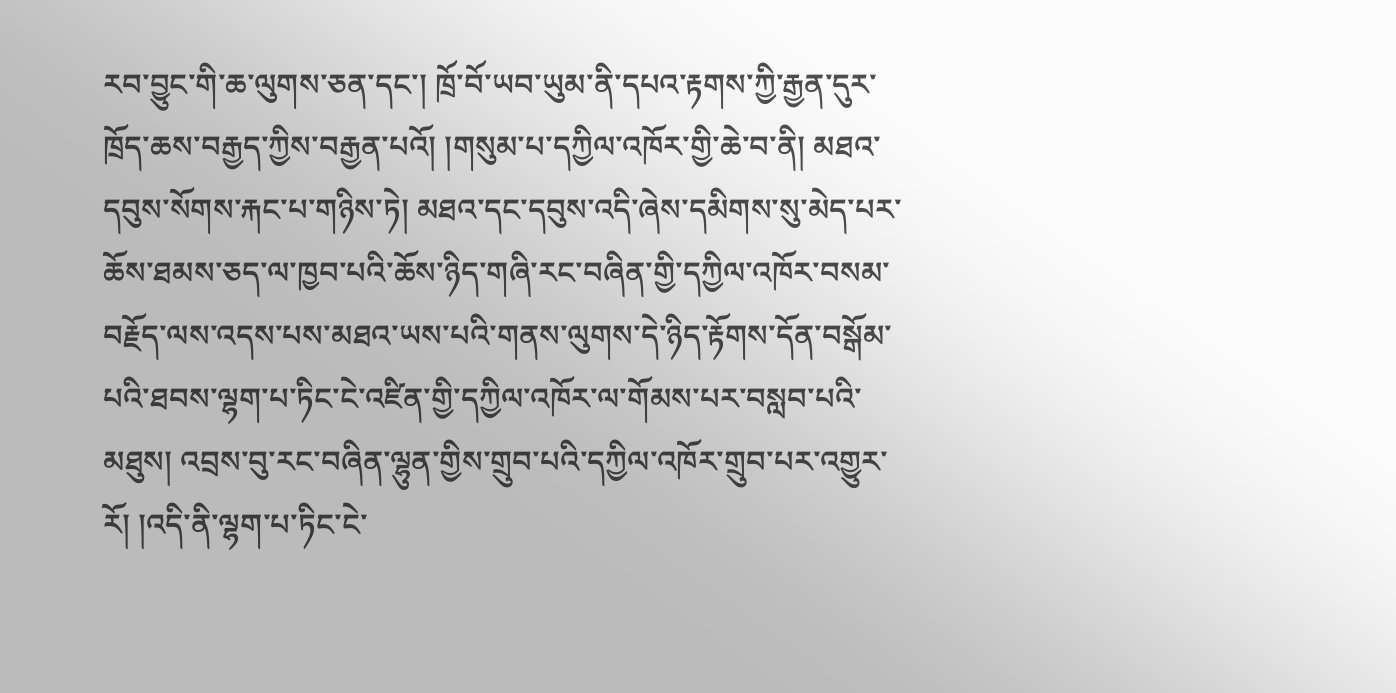རབ་བྱུང་གི་ཆ་ལུགས་ཅན་དང་། ཁྲོ་བོ་ཡབ་ཡུམ་ནི་དཔའ་རྟགས་ཀྱི་རྒྱན་དུར་ཁྲོད་ཆས་བརྒྱད་ཀྱིས་བརྒྱན་པའོ། །གསུམ་པ་དཀྱིལ་འཁོར་གྱི་ཆེ་བ་ནི། མཐའ་དབུས་སོགས་རྐང་པ་གཉིས་ཏེ། མཐའ་དང་དབུས་འདི་ཞེས་དམིགས་སུ་མེད་པར་ཆོས་ཐམས་ཅད་ལ་ཁྱབ་པའི་ཆོས་ཉིད་གཞི་རང་བཞིན་གྱི་དཀྱིལ་འཁོར་བསམ་བརྗོད་ལས་འདས་པས་མཐའ་ཡས་པའི་གནས་ལུགས་དེ་ཉིད་རྟོགས་དོན་བསྒོམ་པའི་ཐབས་ལྷག་པ་ཏིང་ངེ་འཛིན་གྱི་དཀྱིལ་འཁོར་ལ་གོམས་པར་བསླབ་པའི་མཐུས། འབྲས་བུ་རང་བཞིན་ལྷུན་གྱིས་གྲུབ་པའི་དཀྱིལ་འཁོར་གྲུབ་པར་འགྱུར་རོ། །འདི་ནི་ལྷག་པ་ཏིང་ངེ་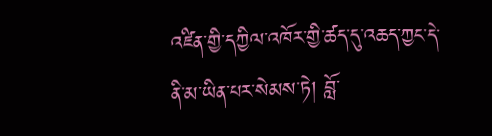འཛིན་གྱི་དཀྱིལ་འཁོར་གྱི་ཚད་དུ་འཆད་ཀྱང་དེ་ནི་མ་ཡིན་པར་སེམས་ཏེ། བློ་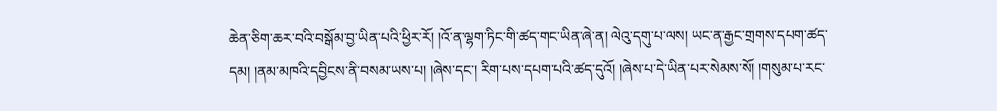ཆེན་ཅིག་ཆར་བའི་བསྒོམ་བྱ་ཡིན་པའི་ཕྱིར་རོ། །འོ་ན་ལྷག་ཏིང་གི་ཚད་གང་ཡིན་ཞེ་ན། ལེའུ་དགུ་པ་ལས། ཡང་ན་རྒྱང་གྲགས་དཔག་ཚད་དམ། །ནམ་མཁའི་དབྱིངས་ནི་བསམ་ཡས་པ། །ཞེས་དང་། རིག་པས་དཔག་པའི་ཚད་དུའོ། །ཞེས་པ་དེ་ཡིན་པར་སེམས་སོ། །གསུམ་པ་རང་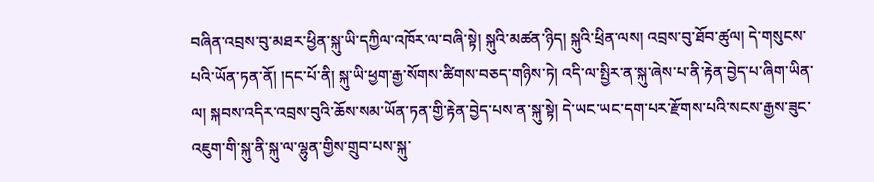བཞིན་འབྲས་བུ་མཐར་ཕྱིན་སྐུ་ཡི་དཀྱིལ་འཁོར་ལ་བཞི་སྟེ། སྐུའི་མཚན་ཉིད། སྐུའི་ཕྲིན་ལས། འབྲས་བུ་ཐོབ་ཚུལ། དེ་གསུངས་པའི་ཡོན་ཏན་ནོ། །དང་པོ་ནི། སྐུ་ཡི་ཕྱག་རྒྱ་སོགས་ཚིགས་བཅད་གཉིས་ཏེ། འདི་ལ་སྤྱིར་ན་སྐུ་ཞེས་པ་ནི་རྟེན་བྱེད་པ་ཞིག་ཡིན་ལ། སྐབས་འདིར་འབྲས་བུའི་ཆོས་སམ་ཡོན་ཏན་གྱི་རྟེན་བྱེད་པས་ན་སྐུ་སྟེ། དེ་ཡང་ཡང་དག་པར་རྫོགས་པའི་སངས་རྒྱས་ཟུང་འཇུག་གི་སྐུ་ནི་སྐུ་ལ་ལྷུན་གྱིས་གྲུབ་པས་སྐུ་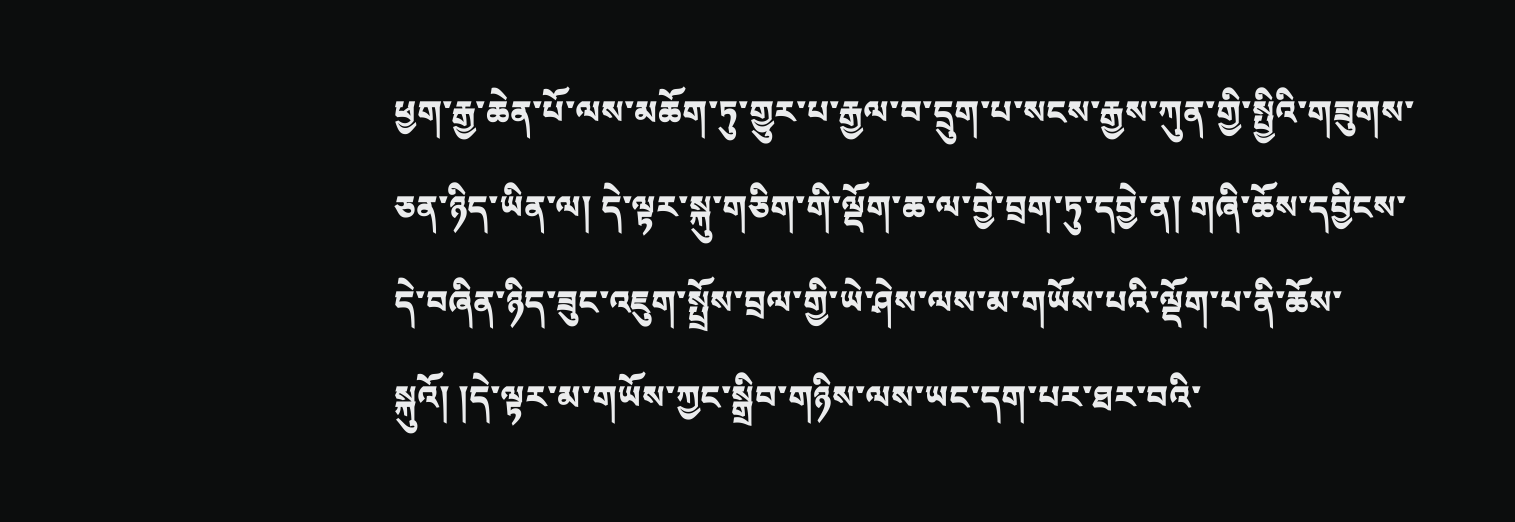ཕྱག་རྒྱ་ཆེན་པོ་ལས་མཆོག་ཏུ་གྱུར་པ་རྒྱལ་བ་དྲུག་པ་སངས་རྒྱས་ཀུན་གྱི་སྤྱིའི་གཟུགས་ཅན་ཉིད་ཡིན་ལ། དེ་ལྟར་སྐུ་གཅིག་གི་ལྡོག་ཆ་ལ་བྱེ་བྲག་ཏུ་དབྱེ་ན། གཞི་ཆོས་དབྱིངས་དེ་བཞིན་ཉིད་ཟུང་འཇུག་སྤྲོས་བྲལ་གྱི་ཡེ་ཤེས་ལས་མ་གཡོས་པའི་ལྡོག་པ་ནི་ཆོས་སྐུའོ། །དེ་ལྟར་མ་གཡོས་ཀྱང་སྒྲིབ་གཉིས་ལས་ཡང་དག་པར་ཐར་བའི་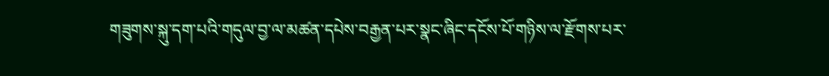གཟུགས་སྐུ་དག་པའི་གདུལ་བྱ་ལ་མཚན་དཔེས་བརྒྱན་པར་སྣང་ཞིང་དངོས་པོ་གཉིས་ལ་རྫོགས་པར་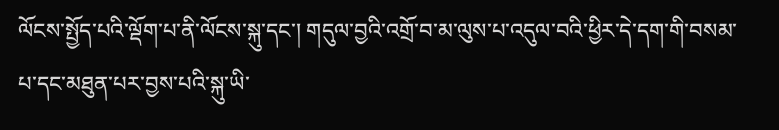ལོངས་སྤྱོད་པའི་ལྡོག་པ་ནི་ལོངས་སྐུ་དང་། གདུལ་བྱའི་འགྲོ་བ་མ་ལུས་པ་འདུལ་བའི་ཕྱིར་དེ་དག་གི་བསམ་པ་དང་མཐུན་པར་བྱས་པའི་སྐུ་ཡི་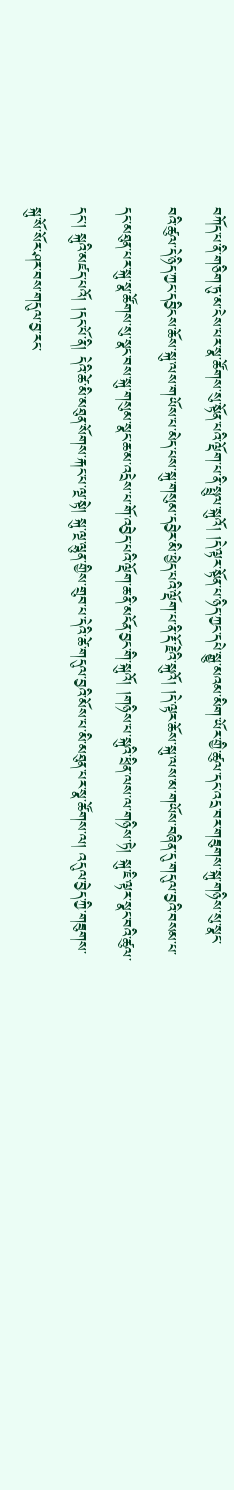བཀོད་པ་ནི་གཅིག་ཏུ་མ་ངེས་པར་སྣ་ཚོགས་སུ་སྟོན་པའི་ལྡོག་པ་ནི་སྤྲུལ་སྐུའོ། །དེ་ལྟར་སྟོན་པ་ཉིད་ཀྱང་དཔེ་སྒྱུ་མའམ་མིག་ཡོར་གྱི་ཚུལ་དང་འདྲ་བར་གཟུགས་སྐུ་གཉིས་སུ་སྣང་བའི་ཚུལ་དེ་ཉིད་ཀྱང་དབྱིངས་ཆོས་སྐུ་ལས་གཡོས་པ་མེད་པས་སྐུ་གསུམ་དབྱེར་མི་ཕྱེད་པའི་ལྡོག་པ་ནི་རྡོ་རྗེའི་སྐུའོ། །དེ་ལྟར་ཆོས་སྐུ་ལས་མ་གཡོས་བཞིན་དུ་གདུལ་བྱའི་བསམ་པ་དང་མཐུན་པར་སྐུ་སྣ་ཚོགས་སུ་སྣང་བས་སྐུ་གསུམ་སྣང་ཆ་མ་འདྲེས་པ་གོ་འབྱེད་པའི་ལྡོག་ཆ་ནི་མངོན་བྱང་གི་སྐུའོ། །གཉིས་པ་སྐུའི་ཕྲིན་ལས་ལ་གཉིས་ཏེ། སྐུ་ཇི་ལྟར་སྣང་བའི་ཚུལ་དང་། སྐུའི་མཛད་པའོ། །དང་པོ་ནི། དེའི་ཚེ་མི་མཐུན་སོགས་རྐང་པ་ལྔ་སྟེ། སྐུ་ལྔ་ལྷུན་གྱིས་གྲུབ་པ་དེའི་ཚེ་གདུལ་བྱའི་མོས་པ་མི་མཐུན་པར་སྣ་ཚོགས་ལ། འདུལ་བྱེད་ཀྱི་གཟུགས་སྐུ་སོ་སོར་ཤར་བས་གདུལ་བྱ་རང་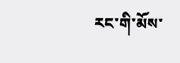རང་གི་མོས་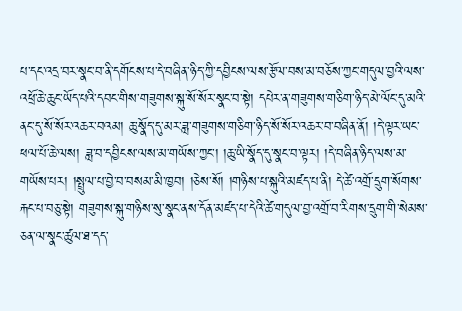པ་དང་འདྲ་བར་སྣང་བ་ནི་དགོངས་པ་དེ་བཞིན་ཉིད་ཀྱི་དབྱིངས་ལས་རྩོལ་བས་མ་བཅོས་ཀྱང་གདུལ་བྱའི་ལས་འཕྲོ་ཆེ་ཆུང་ཡོད་པའི་དབང་གིས་གཟུགས་སྐུ་སོ་སོར་སྣང་བ་སྟེ། དཔེར་ན་གཟུགས་གཅིག་ཉིད་མེ་ལོང་དུ་མའི་ནང་དུ་སོ་སོར་འཆར་བའམ། ཆུ་སྣོད་དུ་མར་ཟླ་གཟུགས་གཅིག་ཉིད་སོ་སོར་འཆར་བ་བཞིན་ནོ། །དེ་ལྟར་ཡང་ཕལ་པོ་ཆེ་ལས། ཟླ་བ་དབྱིངས་ལས་མ་གཡོས་ཀྱང་། །ཆུ་ཡི་སྣོད་དུ་སྣང་བ་ལྟར། །དེ་བཞིན་ཉིད་ལས་མ་གཡོས་པར། །སྤྲུལ་པ་བྱེ་བ་བསམ་མི་ཁྱབ། །ཅེས་སོ། །གཉིས་པ་སྐུའི་མཛད་པ་ནི། དེ་ཚེ་འགྲོ་དྲུག་སོགས་རྐང་པ་བཅུ་སྟེ། གཟུགས་སྐུ་གཉིས་སུ་སྣང་ནས་དོན་མཛད་པ་དེའི་ཚེ་གདུལ་བྱ་འགྲོ་བ་རིགས་དྲུག་གི་སེམས་ཅན་ལ་སྣང་ཚུལ་ཐ་དད་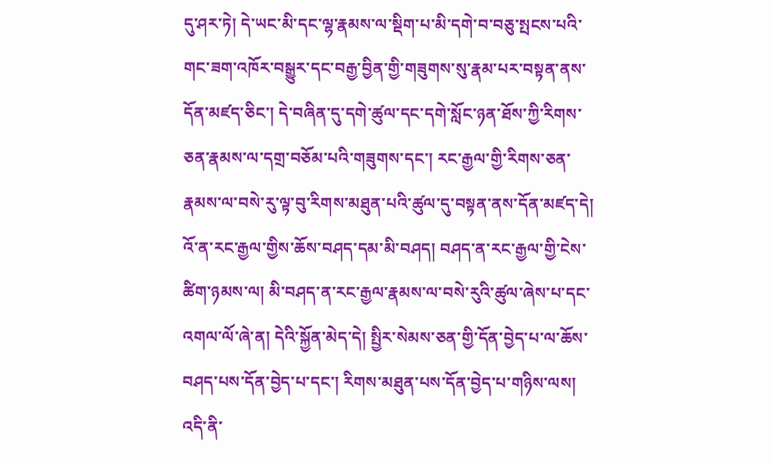དུ་ཤར་ཏེ། དེ་ཡང་མི་དང་ལྷ་རྣམས་ལ་སྡིག་པ་མི་དགེ་བ་བཅུ་སྤངས་པའི་གང་ཟག་འཁོར་བསྒྱུར་དང་བརྒྱ་བྱིན་གྱི་གཟུགས་སུ་རྣམ་པར་བསྟན་ནས་དོན་མཛད་ཅིང་། དེ་བཞིན་དུ་དགེ་ཚུལ་དང་དགེ་སློང་ཉན་ཐོས་ཀྱི་རིགས་ཅན་རྣམས་ལ་དགྲ་བཅོམ་པའི་གཟུགས་དང་། རང་རྒྱལ་གྱི་རིགས་ཅན་རྣམས་ལ་བསེ་རུ་ལྟ་བུ་རིགས་མཐུན་པའི་ཚུལ་དུ་བསྟན་ནས་དོན་མཛད་དེ། འོ་ན་རང་རྒྱལ་གྱིས་ཆོས་བཤད་དམ་མི་བཤད། བཤད་ན་རང་རྒྱལ་གྱི་ངེས་ཚིག་ཉམས་ལ། མི་བཤད་ན་རང་རྒྱལ་རྣམས་ལ་བསེ་རུའི་ཚུལ་ཞེས་པ་དང་འགལ་ལོ་ཞེ་ན། དེའི་སྐྱོན་མེད་དེ། སྤྱིར་སེམས་ཅན་གྱི་དོན་བྱེད་པ་ལ་ཆོས་བཤད་པས་དོན་བྱེད་པ་དང་། རིགས་མཐུན་པས་དོན་བྱེད་པ་གཉིས་ལས། འདི་ནི་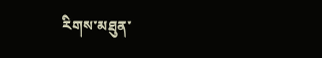རིགས་མཐུན་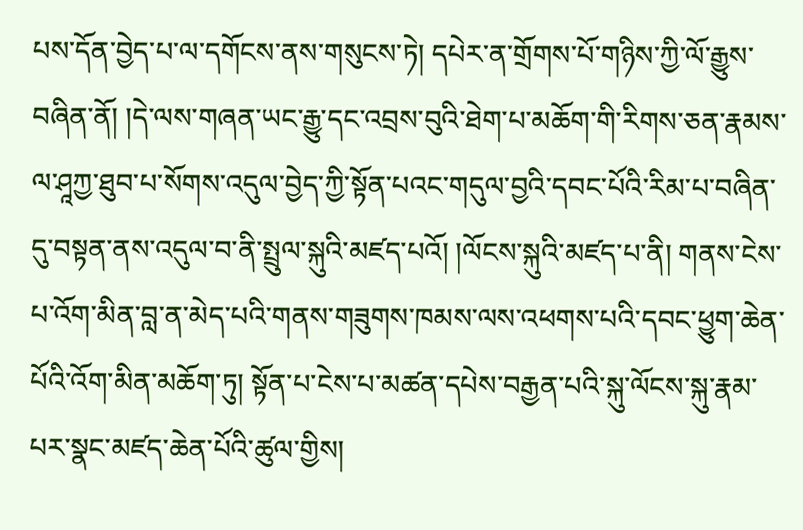པས་དོན་བྱེད་པ་ལ་དགོངས་ནས་གསུངས་ཏེ། དཔེར་ན་གྲོགས་པོ་གཉིས་ཀྱི་ལོ་རྒྱུས་བཞིན་ནོ། །དེ་ལས་གཞན་ཡང་རྒྱུ་དང་འབྲས་བུའི་ཐེག་པ་མཆོག་གི་རིགས་ཅན་རྣམས་ལ་ཤཱཀྱ་ཐུབ་པ་སོགས་འདུལ་བྱེད་ཀྱི་སྟོན་པའང་གདུལ་བྱའི་དབང་པོའི་རིམ་པ་བཞིན་དུ་བསྟན་ནས་འདུལ་བ་ནི་སྤྲུལ་སྐུའི་མཛད་པའོ། །ལོངས་སྐུའི་མཛད་པ་ནི། གནས་ངེས་པ་འོག་མིན་བླ་ན་མེད་པའི་གནས་གཟུགས་ཁམས་ལས་འཕགས་པའི་དབང་ཕྱུག་ཆེན་པོའི་འོག་མིན་མཆོག་ཏུ། སྟོན་པ་ངེས་པ་མཚན་དཔེས་བརྒྱན་པའི་སྐུ་ལོངས་སྐུ་རྣམ་པར་སྣང་མཛད་ཆེན་པོའི་ཚུལ་གྱིས།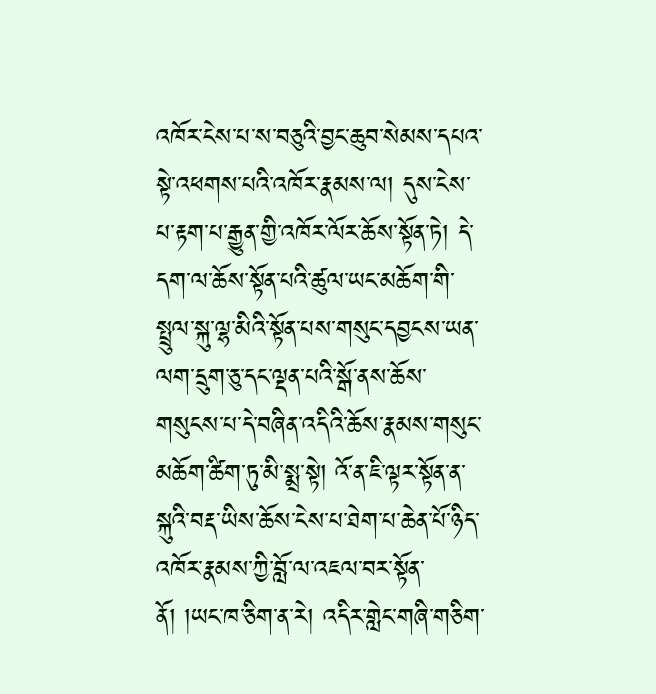འཁོར་ངེས་པ་ས་བཅུའི་བྱང་ཆུབ་སེམས་དཔའ་སྟེ་འཕགས་པའི་འཁོར་རྣམས་ལ། དུས་ངེས་པ་རྟག་པ་རྒྱུན་གྱི་འཁོར་ལོར་ཆོས་སྟོན་ཏེ། དེ་དག་ལ་ཆོས་སྟོན་པའི་ཚུལ་ཡང་མཆོག་གི་སྤྲུལ་སྐུ་ལྷ་མིའི་སྟོན་པས་གསུང་དབྱངས་ཡན་ལག་དྲུག་ཅུ་དང་ལྡན་པའི་སྒོ་ནས་ཆོས་གསུངས་པ་དེ་བཞིན་འདིའི་ཆོས་རྣམས་གསུང་མཆོག་ཚིག་ཏུ་མི་སྨྲ་སྟེ། འོ་ན་ཇི་ལྟར་སྟོན་ན་སྐུའི་བརྡ་ཡིས་ཆོས་ངེས་པ་ཐེག་པ་ཆེན་པོ་ཉིད་འཁོར་རྣམས་ཀྱི་བློ་ལ་འཇལ་བར་སྟོན་ནོ། །ཡང་ཁ་ཅིག་ན་རེ། འདིར་གླེང་གཞི་གཅིག་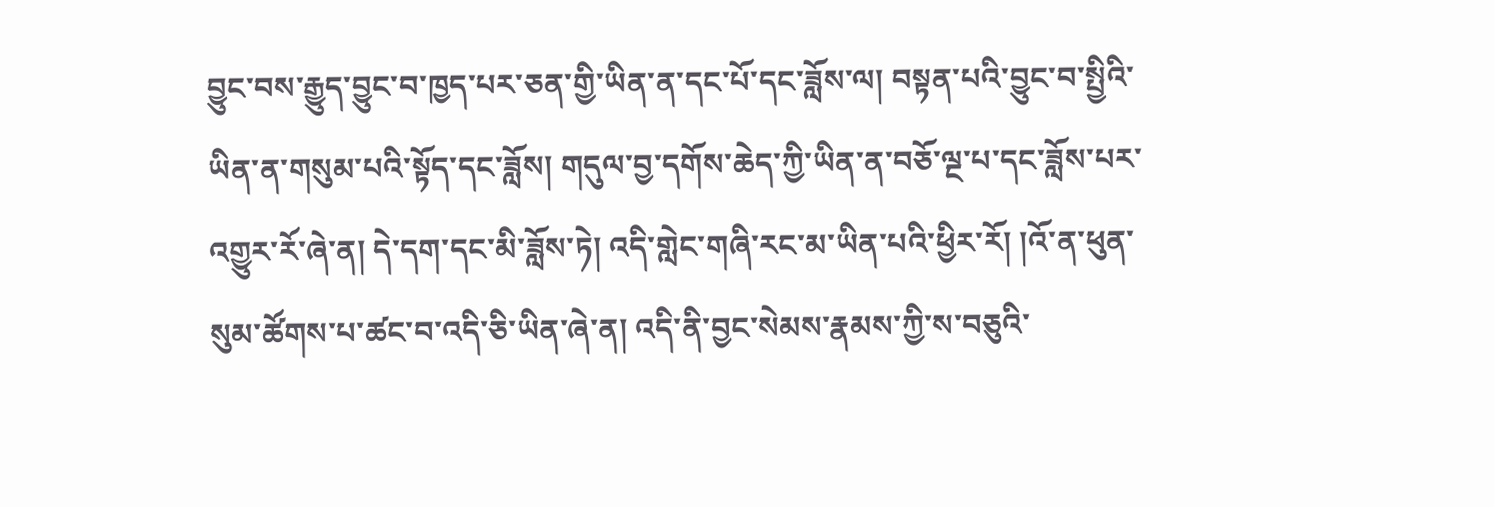བྱུང་བས་རྒྱུད་བྱུང་བ་ཁྱད་པར་ཅན་གྱི་ཡིན་ན་དང་པོ་དང་ཟློས་ལ། བསྟན་པའི་བྱུང་བ་སྤྱིའི་ཡིན་ན་གསུམ་པའི་སྟོད་དང་ཟློས། གདུལ་བྱ་དགོས་ཆེད་ཀྱི་ཡིན་ན་བཅོ་ལྔ་པ་དང་ཟློས་པར་འགྱུར་རོ་ཞེ་ན། དེ་དག་དང་མི་ཟློས་ཏེ། འདི་གླེང་གཞི་རང་མ་ཡིན་པའི་ཕྱིར་རོ། །འོ་ན་ཕུན་སུམ་ཚོགས་པ་ཚང་བ་འདི་ཅི་ཡིན་ཞེ་ན། འདི་ནི་བྱང་སེམས་རྣམས་ཀྱི་ས་བཅུའི་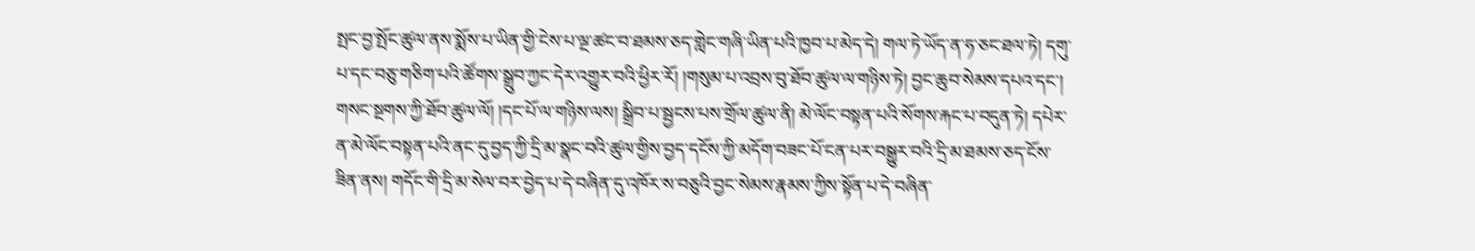སྤང་བྱ་སྤོང་ཚུལ་ནས་སྨོས་པ་ཡིན་གྱི་ངེས་པ་ལྔ་ཚང་བ་ཐམས་ཅད་གླེང་གཞི་ཡིན་པའི་ཁྱབ་པ་མེད་དེ། གལ་ཏེ་ཡོད་ན་ཧ་ཅང་ཐལ་ཏེ། དགུ་པ་དང་བཅུ་གཅིག་པའི་ཚོགས་སྒྲུབ་ཀྱང་དེར་འགྱུར་བའི་ཕྱིར་རོ། །གསུམ་པ་འབྲས་བུ་ཐོབ་ཚུལ་ལ་གཉིས་ཏེ། བྱང་ཆུབ་སེམས་དཔའ་དང་། གསང་སྔགས་ཀྱི་ཐོབ་ཚུལ་ལོ། །དང་པོ་ལ་གཉིས་ལས། སྒྲིབ་པ་སྦྱངས་པས་གྲོལ་ཚུལ་ནི། མེ་ལོང་བསྟན་པའི་སོགས་རྐང་པ་བདུན་ཏེ། དཔེར་ན་མེ་ལོང་བསྟན་པའི་ནང་དུ་བྱད་ཀྱི་དྲི་མ་སྣང་བའི་ཚུལ་གྱིས་བྱད་དངོས་ཀྱི་མདོག་བཟང་པོ་ངན་པར་བསྒྱུར་བའི་དྲི་མ་ཐམས་ཅད་ངོས་ཟིན་ནས། གདོང་གི་དྲི་མ་སེལ་བར་བྱེད་པ་དེ་བཞིན་དུ་འཁོར་ས་བཅུའི་བྱང་སེམས་རྣམས་ཀྱིས་སྟོན་པ་དེ་བཞིན་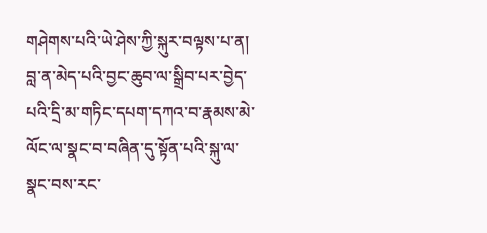གཤེགས་པའི་ཡེ་ཤེས་ཀྱི་སྐུར་བལྟས་པ་ན། བླ་ན་མེད་པའི་བྱང་ཆུབ་ལ་སྒྲིབ་པར་བྱེད་པའི་དྲི་མ་གཏིང་དཔག་དཀའ་བ་རྣམས་མེ་ལོང་ལ་སྣང་བ་བཞིན་དུ་སྟོན་པའི་སྐུ་ལ་སྣང་བས་རང་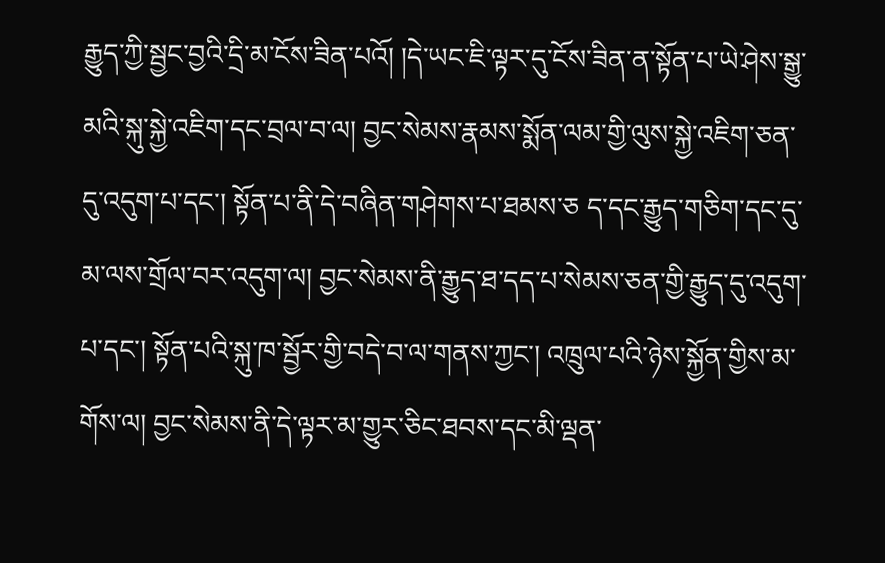རྒྱུད་ཀྱི་སྦྱང་བྱའི་དྲི་མ་ངོས་ཟིན་པའོ། །དེ་ཡང་ཇི་ལྟར་དུ་ངོས་ཟིན་ན་སྟོན་པ་ཡེ་ཤེས་སྒྱུ་མའི་སྐུ་སྐྱེ་འཇིག་དང་བྲལ་བ་ལ། བྱང་སེམས་རྣམས་སྨོན་ལམ་གྱི་ལུས་སྐྱེ་འཇིག་ཅན་དུ་འདུག་པ་དང་། སྟོན་པ་ནི་དེ་བཞིན་གཤེགས་པ་ཐམས་ཅ ད་དང་རྒྱུད་གཅིག་དང་དུ་མ་ལས་གྲོལ་བར་འདུག་ལ། བྱང་སེམས་ནི་རྒྱུད་ཐ་དད་པ་སེམས་ཅན་གྱི་རྒྱུད་དུ་འདུག་པ་དང་། སྟོན་པའི་སྐུ་ཁ་སྦྱོར་གྱི་བདེ་བ་ལ་གནས་ཀྱང་། འཁྲུལ་པའི་ཉེས་སྐྱོན་གྱིས་མ་གོས་ལ། བྱང་སེམས་ནི་དེ་ལྟར་མ་གྱུར་ཅིང་ཐབས་དང་མི་ལྡན་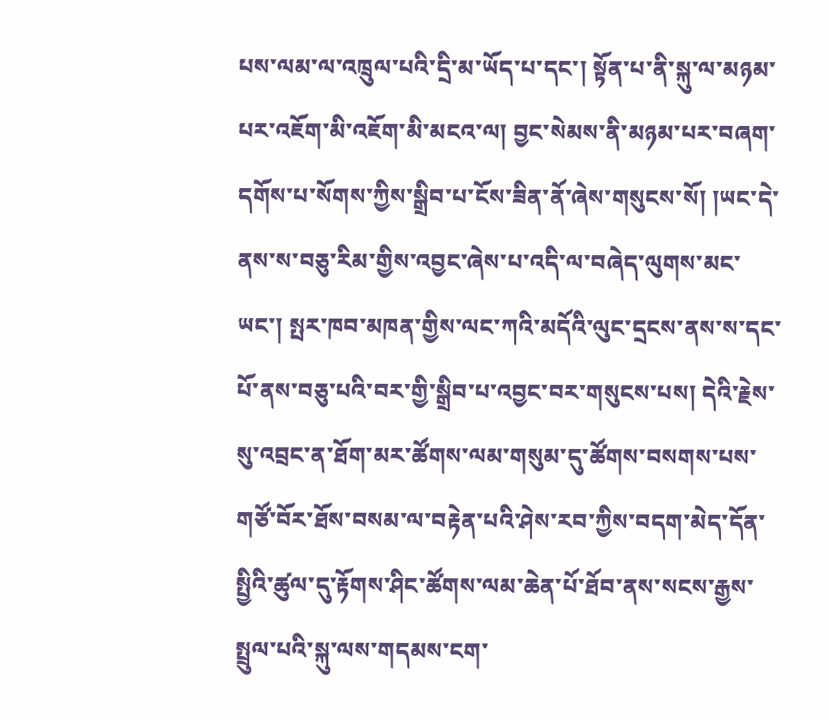པས་ལམ་ལ་འཁྲུལ་པའི་དྲི་མ་ཡོད་པ་དང་། སྟོན་པ་ནི་སྐུ་ལ་མཉམ་པར་འཇོག་མི་འཇོག་མི་མངའ་ལ། བྱང་སེམས་ནི་མཉམ་པར་བཞག་དགོས་པ་སོགས་ཀྱིས་སྒྲིབ་པ་ངོས་ཟིན་ནོ་ཞེས་གསུངས་སོ། །ཡང་དེ་ནས་ས་བཅུ་རིམ་གྱིས་འབྱང་ཞེས་པ་འདི་ལ་བཞེད་ལུགས་མང་ཡང་། སྤར་ཁབ་མཁན་གྱིས་ལང་ཀའི་མདོའི་ལུང་དྲངས་ནས་ས་དང་པོ་ནས་བཅུ་པའི་བར་གྱི་སྒྲིབ་པ་འབྱང་བར་གསུངས་པས། དེའི་རྗེས་སུ་འབྲང་ན་ཐོག་མར་ཚོགས་ལམ་གསུམ་དུ་ཚོགས་བསགས་པས་གཙོ་བོར་ཐོས་བསམ་ལ་བརྟེན་པའི་ཤེས་རབ་ཀྱིས་བདག་མེད་དོན་སྤྱིའི་ཚུལ་དུ་རྟོགས་ཤིང་ཚོགས་ལམ་ཆེན་པོ་ཐོབ་ནས་སངས་རྒྱས་སྤྲུལ་པའི་སྐུ་ལས་གདམས་ངག་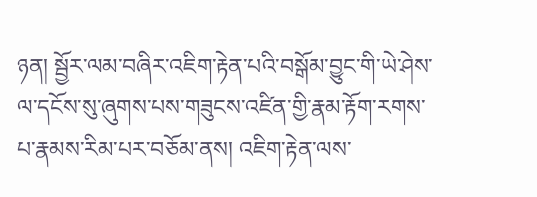ཉན། སྦྱོར་ལམ་བཞིར་འཇིག་རྟེན་པའི་བསྒོམ་བྱུང་གི་ཡེ་ཤེས་ལ་དངོས་སུ་ཞུགས་པས་གཟུངས་འཛིན་གྱི་རྣམ་རྟོག་རགས་པ་རྣམས་རིམ་པར་བཅོམ་ནས། འཇིག་རྟེན་ལས་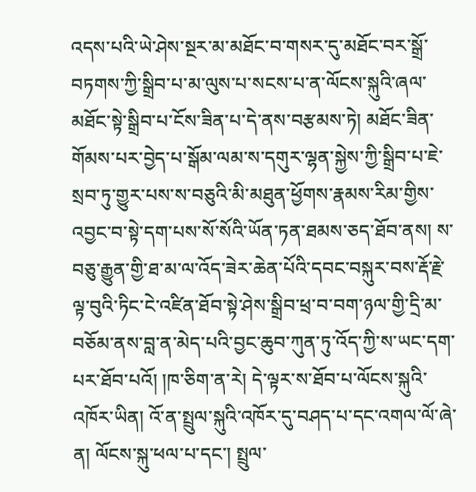འདས་པའི་ཡེ་ཤེས་སྔར་མ་མཐོང་བ་གསར་དུ་མཐོང་བར་སྒྲོ་བཏགས་ཀྱི་སྒྲིབ་པ་མ་ལུས་པ་སངས་པ་ན་ལོངས་སྐུའི་ཞལ་མཐོང་སྟེ་སྒྲིབ་པ་ངོས་ཟིན་པ་དེ་ནས་བརྩམས་ཏེ། མཐོང་ཟིན་གོམས་པར་བྱེད་པ་སྒོམ་ལམ་ས་དགུར་ལྷན་སྐྱེས་ཀྱི་སྒྲིབ་པ་ཇེ་སྲབ་ཏུ་གྱུར་པས་ས་བཅུའི་མི་མཐུན་ཕྱོགས་རྣམས་རིམ་གྱིས་འབྱང་བ་སྟེ་དག་པས་སོ་སོའི་ཡོན་ཏན་ཐམས་ཅད་ཐོབ་ནས། ས་བཅུ་རྒྱུན་གྱི་ཐ་མ་ལ་འོད་ཟེར་ཆེན་པོའི་དབང་བསྐུར་བས་རྡོ་རྗེ་ལྟ་བུའི་ཏིང་ངེ་འཛིན་ཐོབ་སྟེ་ཤེས་སྒྲིབ་ཕྲ་བ་བག་ཉལ་གྱི་དྲི་མ་བཅོམ་ནས་བླ་ན་མེད་པའི་བྱང་ཆུབ་ཀུན་ཏུ་འོད་ཀྱི་ས་ཡང་དག་པར་ཐོབ་པའོ། །ཁ་ཅིག་ན་རེ། དེ་ལྟར་ས་ཐོབ་པ་ལོངས་སྐུའི་འཁོར་ཡིན། འོ་ན་སྤྲུལ་སྐུའི་འཁོར་དུ་བཤད་པ་དང་འགལ་ལོ་ཞེ་ན། ལོངས་སྐུ་ཕལ་པ་དང་། སྤྲུལ་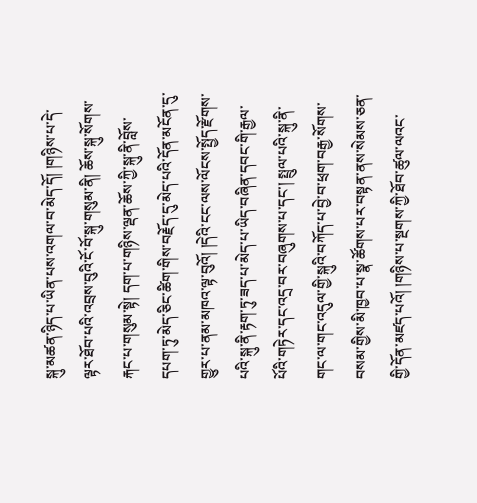སྐུ་མཚན་ཉིད་པ་ཡིན་པས་འགལ་བ་མེད་དོ། །གཉིས་པ་དེ་ལྟར་ཐོབ་པའི་འབྲས་བུའི་ངོ་བོ་སྐུ་གསུམ་ནི། ཆོས་སྐུ་སོགས་རྐང་པ་གསུམ་སྟེ། དག་པ་གཉིས་ལྡན་ཆོས་ཀྱི་སྐུ་ནི་བློས་དཔག་ཏུ་མེད་ཅིང་ཚིག་གིས་བརྗོད་དུ་མེད་པའི་དོན་མངོན་དུ་གྱུར་པ་ནམ་མཁའ་ལྟ་བུའོ། །དེའི་ངང་ལས་ལོངས་སྤྱོད་རྫོགས་པའི་སྐུ་ནི་རྟག་ཏུ་ཟད་པ་མེད་པ་ཡིད་བཞིན་དབང་གི་རྒྱལ་པོའི་གཏེར་དང་འདྲ་བར་བཞུགས་པ་དང་། སྤྲུལ་པའི་སྐུ་ནི་གང་ལ་གང་འདུལ་གྱི་སྐུའི་བཀོད་པ་བྱེ་བ་ཕྲག་བརྒྱ་སོགས་བསམ་གྱིས་མི་ཁྱབ་པ་སྣ་ཚོགས་པར་བསྟན་ནས་སེམས་ཅན་གྱི་དོན་མཛད་པའོ། །གཉིས་པ་སྔགས་ཀྱི་ཐོབ་ཚུལ་ལའང་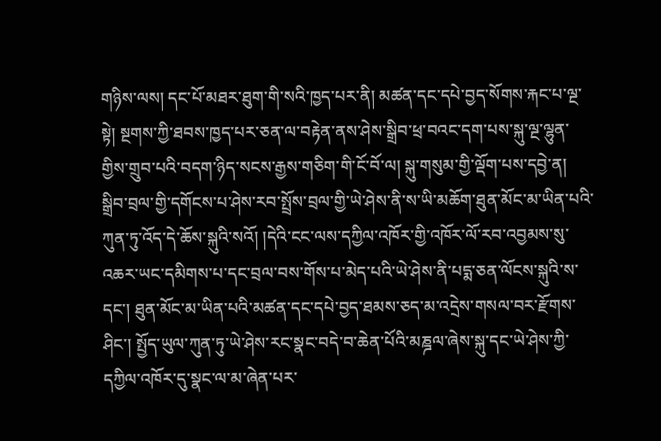གཉིས་ལས། དང་པོ་མཐར་ཐུག་གི་སའི་ཁྱད་པར་ནི། མཚན་དང་དཔེ་བྱད་སོགས་རྐང་པ་ལྔ་སྟེ། སྔགས་ཀྱི་ཐབས་ཁྱད་པར་ཅན་ལ་བརྟེན་ནས་ཤེས་སྒྲིབ་ཕྲ་བའང་དག་པས་སྐུ་ལྔ་ལྷུན་གྱིས་གྲུབ་པའི་བདག་ཉིད་སངས་རྒྱས་གཅིག་གི་ངོ་བོ་ལ། སྐུ་གསུམ་གྱི་ལྡོག་པས་དབྱེ་ན། སྒྲིབ་བྲལ་གྱི་དགོངས་པ་ཤེས་རབ་སྤྲོས་བྲལ་གྱི་ཡེ་ཤེས་ནི་ས་ཡི་མཆོག་ཐུན་མོང་མ་ཡིན་པའི་ཀུན་ཏུ་འོད་དེ་ཆོས་སྐུའི་སའོ། །དེའི་ངང་ལས་དཀྱིལ་འཁོར་གྱི་འཁོར་ལོ་རབ་འབྱམས་སུ་འཆར་ཡང་དམིགས་པ་དང་བྲལ་བས་གོས་པ་མེད་པའི་ཡེ་ཤེས་ནི་པདྨ་ཅན་ལོངས་སྐུའི་ས་དང་། ཐུན་མོང་མ་ཡིན་པའི་མཚན་དང་དཔེ་བྱད་ཐམས་ཅད་མ་འདྲེས་གསལ་བར་རྫོགས་ཤིང་། སྤྱོད་ཡུལ་ཀུན་ཏུ་ཡེ་ཤེས་རང་སྣང་བདེ་བ་ཆེན་པོའི་མཎྜལ་ཞེས་སྐུ་དང་ཡེ་ཤེས་ཀྱི་དཀྱིལ་འཁོར་དུ་སྣང་ལ་མ་ཞེན་པར་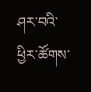ཤར་བའི་ཕྱིར་ཚོགས་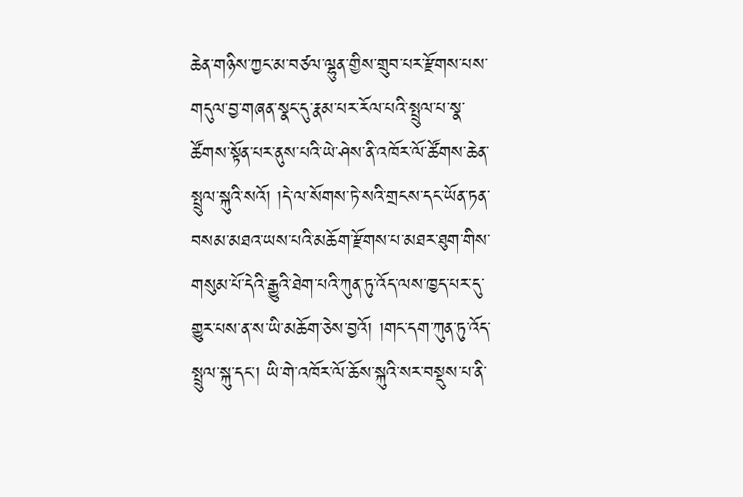ཆེན་གཉིས་ཀྱང་མ་བཙལ་ལྷུན་གྱིས་གྲུབ་པར་རྫོགས་པས་གདུལ་བྱ་གཞན་སྣང་དུ་རྣམ་པར་རོལ་པའི་སྤྲུལ་པ་སྣ་ཚོགས་སྟོན་པར་ནུས་པའི་ཡེ་ཤེས་ནི་འཁོར་ལོ་ཚོགས་ཆེན་སྤྲུལ་སྐུའི་སའོ། །དེ་ལ་སོགས་ཏེ་སའི་གྲངས་དང་ཡོན་ཏན་བསམ་མཐའ་ཡས་པའི་མཆོག་རྫོགས་པ་མཐར་ཐུག་གིས་གསུམ་པོ་དེའི་རྒྱུའི་ཐེག་པའི་ཀུན་ཏུ་འོད་ལས་ཁྱད་པར་དུ་གྱུར་པས་ན་ས་ཡི་མཆོག་ཅེས་བྱའོ། །གང་དག་ཀུན་ཏུ་འོད་སྤྲུལ་སྐུ་དང་། ཡི་གེ་འཁོར་ལོ་ཆོས་སྐུའི་སར་བསྡུས་པ་ནི་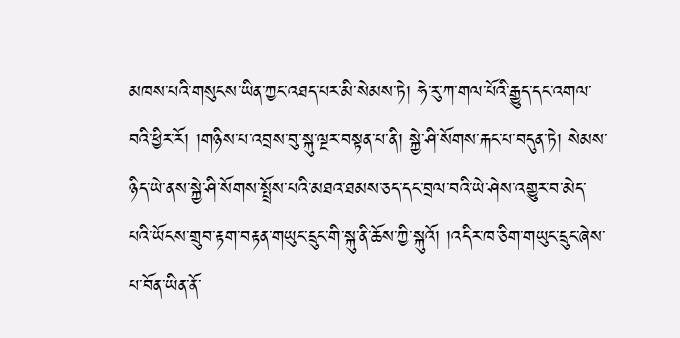མཁས་པའི་གསུངས་ཡིན་ཀྱང་འཐད་པར་མི་སེམས་ཏེ། ཧེ་རུ་ཀ་གལ་པོའི་རྒྱུད་དང་འགལ་བའི་ཕྱིར་རོ། །གཉིས་པ་འབྲས་བུ་སྐུ་ལྔར་བསྟན་པ་ནི། སྐྱེ་ཤི་སོགས་རྐང་པ་བདུན་ཏེ། སེམས་ཉིད་ཡེ་ནས་སྐྱེ་ཤི་སོགས་སྤྲོས་པའི་མཐའ་ཐམས་ཅད་དང་བྲལ་བའི་ཡེ་ཤེས་འགྱུར་བ་མེད་པའི་ཡོངས་གྲུབ་རྟག་བརྟན་གཡུང་དྲུང་གི་སྐུ་ནི་ཆོས་ཀྱི་སྐུའོ། །འདིར་ཁ་ཅིག་གཡུང་དྲུང་ཞེས་པ་བོན་ཡིན་ནོ་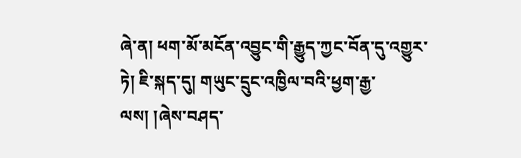ཞེ་ན། ཕག་མོ་མངོན་འབྱུང་གི་རྒྱུད་ཀྱང་བོན་དུ་འགྱུར་ཏེ། ཇི་སྐད་དུ། གཡུང་དྲུང་འཁྱིལ་བའི་ཕྱག་རྒྱ་ལས། །ཞེས་བཤད་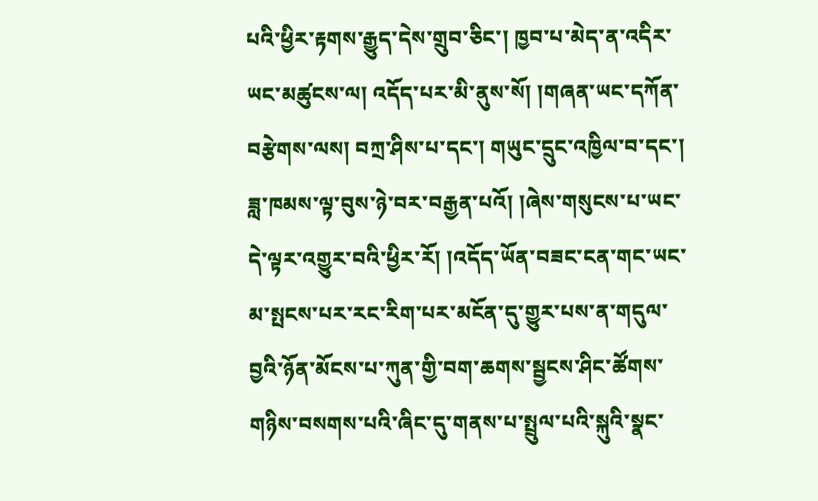པའི་ཕྱིར་རྟགས་རྒྱུད་དེས་གྲུབ་ཅིང་། ཁྱབ་པ་མེད་ན་འདིར་ཡང་མཚུངས་ལ། འདོད་པར་མི་ནུས་སོ། །གཞན་ཡང་དཀོན་བརྩེགས་ལས། བཀྲ་ཤིས་པ་དང་། གཡུང་དྲུང་འཁྱིལ་བ་དང་། ཟླ་ཁམས་ལྟ་བུས་ཉེ་བར་བརྒྱན་པའོ། །ཞེས་གསུངས་པ་ཡང་དེ་ལྟར་འགྱུར་བའི་ཕྱིར་རོ། །འདོད་ཡོན་བཟང་ངན་གང་ཡང་མ་སྤངས་པར་རང་རིག་པར་མངོན་དུ་གྱུར་པས་ན་གདུལ་བྱའི་ཉོན་མོངས་པ་ཀུན་གྱི་བག་ཆགས་སྦྱངས་ཤིང་ཚོགས་གཉིས་བསགས་པའི་ཞིང་དུ་གནས་པ་སྤྲུལ་པའི་སྐུའི་སྣང་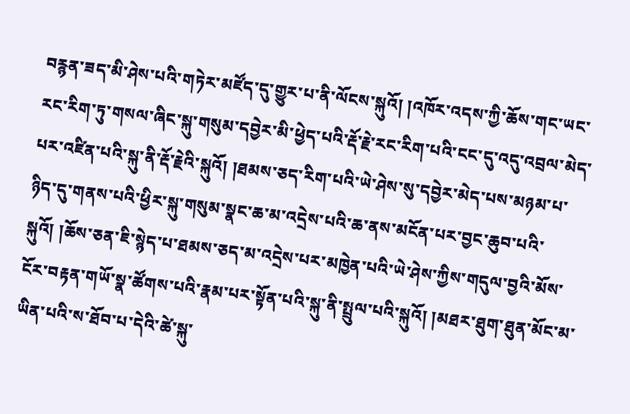བརྙན་ཟད་མི་ཤེས་པའི་གཏེར་མཛོད་དུ་གྱུར་པ་ནི་ལོངས་སྐུའོ། །འཁོར་འདས་ཀྱི་ཆོས་གང་ཡང་རང་རིག་ཏུ་གསལ་ཞིང་སྐུ་གསུམ་དབྱེར་མི་ཕྱེད་པའི་རྡོ་རྗེ་རང་རིག་པའི་ངང་དུ་འདུ་འབྲལ་མེད་པར་འཛིན་པའི་སྐུ་ནི་རྡོ་རྗེའི་སྐུའོ། །ཐམས་ཅད་རིག་པའི་ཡེ་ཤེས་སུ་དབྱེར་མེད་པས་མཉམ་པ་ཉིད་དུ་གནས་པའི་ཕྱིར་སྐུ་གསུམ་སྣང་ཆ་མ་འདྲེས་པའི་ཆ་ནས་མངོན་པར་བྱང་ཆུབ་པའི་སྐུའོ། །ཆོས་ཅན་ཇི་སྙེད་པ་ཐམས་ཅད་མ་འདྲེས་པར་མཁྱེན་པའི་ཡེ་ཤེས་ཀྱིས་གདུལ་བྱའི་མོས་ངོར་བརྟན་གཡོ་སྣ་ཚོགས་པའི་རྣམ་པར་སྟོན་པའི་སྐུ་ནི་སྤྲུལ་པའི་སྐུའོ། །མཐར་ཐུག་ཐུན་མོང་མ་ཡིན་པའི་ས་ཐོབ་པ་དེའི་ཚེ་སྐུ་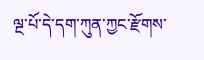ལྔ་པོ་དེ་དག་ཀུན་ཀྱང་རྫོགས་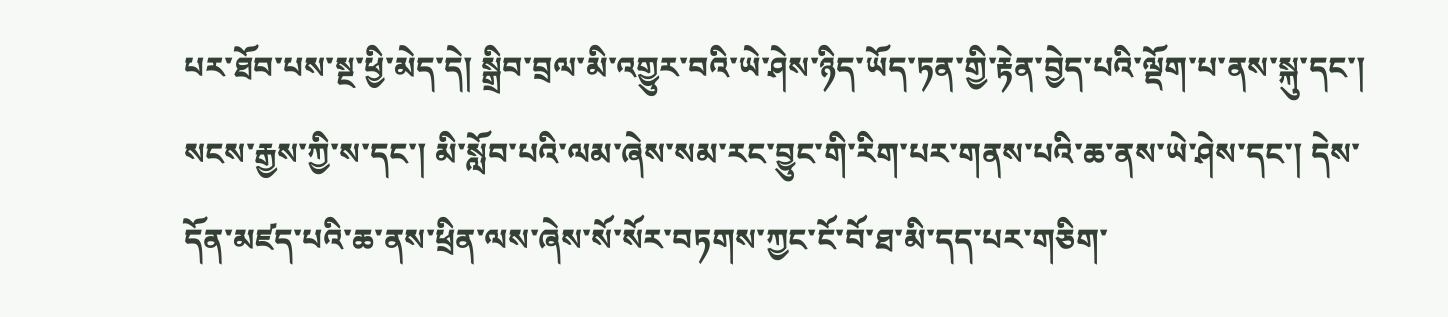པར་ཐོབ་པས་སྔ་ཕྱི་མེད་དེ། སྒྲིབ་བྲལ་མི་འགྱུར་བའི་ཡེ་ཤེས་ཉིད་ཡོད་ཏན་གྱི་རྟེན་བྱེད་པའི་ལྡོག་པ་ནས་སྐུ་དང་། སངས་རྒྱས་ཀྱི་ས་དང་། མི་སློབ་པའི་ལམ་ཞེས་སམ་རང་བྱུང་གི་རིག་པར་གནས་པའི་ཆ་ནས་ཡེ་ཤེས་དང་། དེས་དོན་མཛད་པའི་ཆ་ནས་ཕྲིན་ལས་ཞེས་སོ་སོར་བཏགས་ཀྱང་ངོ་བོ་ཐ་མི་དད་པར་གཅིག་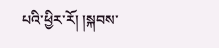པའི་ཕྱིར་རོ། །སྐབས་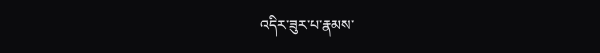འདིར་ཟུར་པ་རྣམས་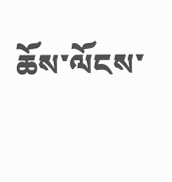ཆོས་ལོངས་